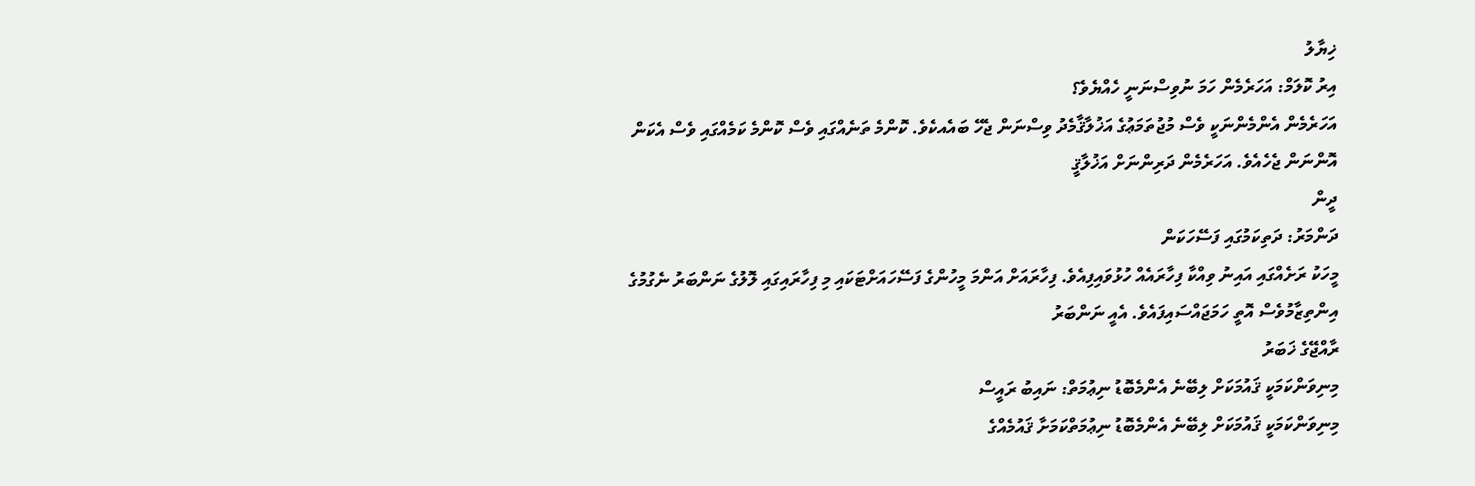ޚިޔާލު
އިރު ކޮލަމް: އަހަރެމެން ހަމަ ނުވިސްނަނީ ހެއްޔެވެ؟
އަހަރެމެން އެންމެންނަކީ ވެސް މުޖުތަމަޢުގެ އަޚުލާޤާމެދު ވިސްނަން ޖެހޭ ބައެއކެވެ. ކޮންމެ ތަނެއްގައި ވެސް ކޮންމެ ކަމެއްގައި ވެސް އެކަން އޮންނަން ޖެހެއެވެ. އަހަރެމެން ދަރިންނަށް އަޚުލާޤީ
ދީން
ދަންމަރު: ދަތިކަމުގައި ފަސޭހަކަން
މީހަކު ރަށެއްގައި އައިނު ވިއްކާ ފިހާރައެއް ހުޅުވައިފިއެވެ. ފިހާރައަށް އަންމަ މީހުންގެ ފަސޭހައަށްޓަކައި މި ފިހާރައިގައި ލޮލުގެ ނަންބަރު ނެގުމުގެ އިންތިޒާމުވެސް އޮތީ ހަމަޖައްސައިފައެވެ. އެއީ ނަންބަރު
ރާއްޖޭގެ ޚަބަރު
މިނިވަންކަމަކީ ޤައުމަކަށް ލިބޭނެ އެންމެބޮޑު ނިޢުމަތް: ނައިބު ރައީސް
މިނިވަންކަމަކީ ޤައުމަކަށް ލިބޭނެ އެންމެބޮޑު ނިޢުމަތްކަމަށާ ޤައުމެއްގެ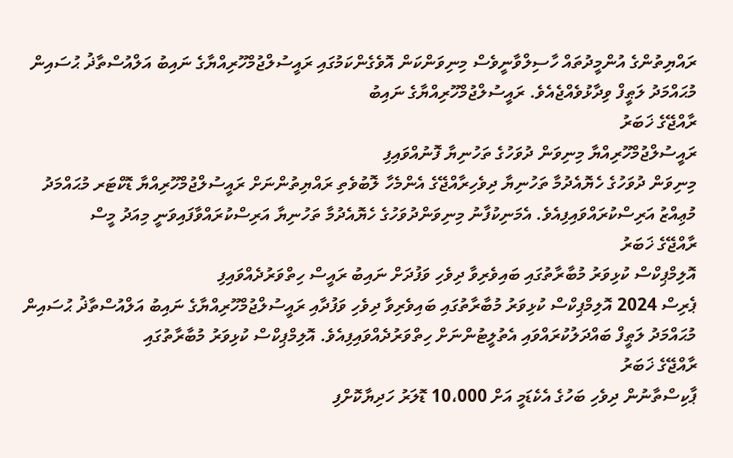ރައްޔިތުންގެ އުންމީދުތައް ހާސިލްވާނީވެސް މިނިވަންކަން އޮވެގެންކަމުގައި ރައީސުލްޖުމްހޫރިއްޔާގެ ނައިބު އަލްއުސްތާޛު ޙުސައިން މުޙައްމަދު ލަޠީފް ވިދާޅުވެއްޖެއެވެ. ރައީސުލްޖުމްހޫރިއްޔާގެ ނައިބު
ރާއްޖޭގެ ޚަބަރު
ރައީސުލްޖުމްހޫރިއްޔާ މިނިވަން ދުވަހުގެ ތަހުނިޔާ ފޮނުއްވައިފި
މިނިވަން ދުވަހުގެ ހެޔޮއެދުމާ ތަހުނިޔާ ދިވެހިރާއްޖޭގެ އެންމެހާ ލޮބުވެތި ރައްޔިތުންނަށް ރައީސުލްޖުމްހޫރިއްޔާ ޑޮކްޓަރ މުޙައްމަދު މުޢިއްޒު އަރިސްކުރައްވައިފިއެވެ. އެމަނިކުފާނު މިނިވަންދުވަހުގެ ހެޔޮއެދުމާ ތަހުނިޔާ އަރިސްކުރައްވާފައިވަނީ މިއަދު މީސް
ރާއްޖޭގެ ޚަބަރު
އޮލިމްޕިކްސް ކުޅިވަރު މުބާރާތުގައި ބައިވެރިވާ ދިވެހި ވަފުދަށް ނައިބު ރައީސް ހިތްވަރުދެއްވައިފި
ޕެރިސް 2024 އޮލިމްޕިކްސް ކުޅިވަރު މުބާރާތުގައި ބައިވެރިވާ ދިވެހި ވަފުދާއި ރައީސުލްޖުމްހޫރިއްޔާގެ ނައިބު އަލްއުސްތާޛު ޙުސައިން މުޙައްމަދު ލަޠީފް ބައްދަލުކުރައްވައި އެތުލީޓުންނަށް ހިތްވަރުދެއްވައިފިއެވެ. އޮލިމްޕިކްސް ކުޅިވަރު މުބާރާތުގައި
ރާއްޖޭގެ ޚަބަރު
ޕާކިސްތާނުން ދިވެހި ބަހުގެ އެކެޑަމީ އަށް 10،000 ޑޮލަރު ހަދިޔާކޮށްފި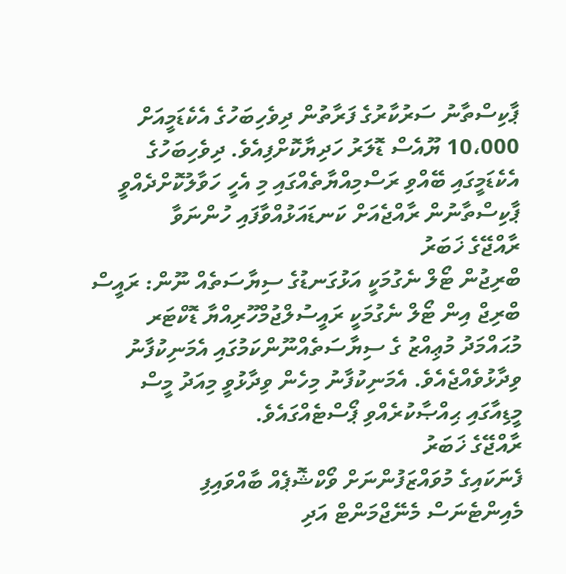ޕާކިސްތާނު ސަރުކާރުގެ ފަރާތުން ދިވެހިބަހުގެ އެކެޑަމީއަށް 10،000 ޔޫއެސް ޑޮލަރު ހަދިޔާކޮށްފިއެވެ. ދިވެހިބަހުގެ އެކެޑަމީގައި ބޭއްވި ރަސްމިއްޔާތެއްގައި މި އެހީ ހަވާލުކޮށްދެއްވީ ޕާކިސްތާނުން ރާއްޖެއަށް ކަނޑައަޅުއްވާފައި ހުންނަވާ
ރާއްޖޭގެ ޚަބަރު
ބްރިޖުން ޓޯލް ނެގުމަކީ އަޅުގަނޑުގެ ސިޔާސަތެއް ނޫން: ރައީސް
ބްރިޖް އިން ޓޯލް ނެގުމަކީ ރައީސުލްޖުމްހޫރިއްޔާ ޑޮކްޓަރ މުޙައްމަދު މުޢިއްޒު ގެ ސިޔާސަތެއްނޫންކަމުގައި އެމަނިކުފާނު ވިދާޅުވެއްޖެއެވެ. އެމަނިކުފާނު މިހެން ވިދާޅުވީ މިއަދު މީސް މީޑިއާގައި ޙިއްޞާކުރެއްވި ޕޯސްޓެއްގައެވެ.
ރާއްޖޭގެ ޚަބަރު
ފެނަކައިގެ މުވައްޒަފުންނަށް ވޯކްޝޮޕެއް ބާއްވައިފި
މެއިންޓެނަސް މެނޭޖްމަންޓް އަދި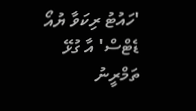'ހައުޓު ރިކަވާ ޔުއޯ ޑެޓްސް' އާ ގުޅޭ ތަމްރީނު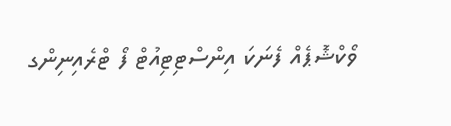ވޯކްޝޮޕެއް ފެނަކަ އިންސްޓިޓިއުޓް ފޯ ޓްރެއިނިންގ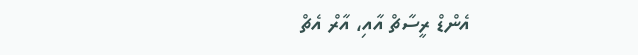އެންޑް ރީސާޗް އާއި، އާރް އެޗް